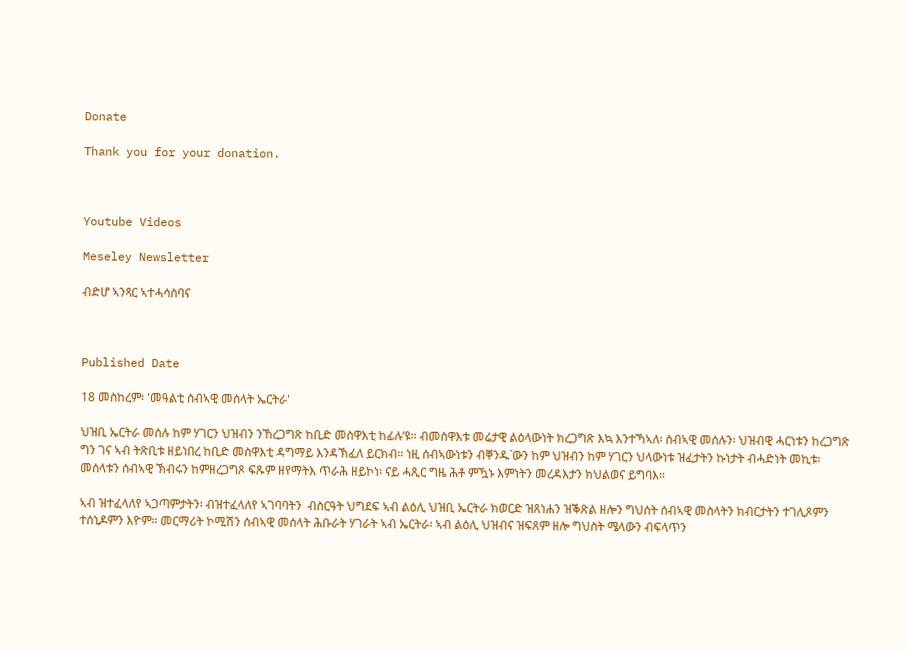Donate

Thank you for your donation.



Youtube Videos

Meseley Newsletter

ብድሆ ኣንጻር ኣተሓሳስባና



Published Date

18 መስከረም፡ 'መዓልቲ ሰብኣዊ መሰላት ኤርትራ'

ህዝቢ ኤርትራ መሰሉ ከም ሃገርን ህዝብን ንኸረጋግጽ ከቢድ መስዋእቲ ከፊሉ’ዩ። ብመስዋእቱ መሬታዊ ልዕላውነት ክረጋግጽ እኳ እንተኻኣለ፡ ሰብኣዊ መሰሉን፡ ህዝብዊ ሓርነቱን ከረጋግጽ ግን ገና ኣብ ትጽቢቱ ዘይነበረ ከቢድ መስዋእቲ ዳግማይ እንዳኽፈለ ይርክብ። ነዚ ሰብኣውነቱን ብቐንዱ`ውን ከም ህዝብን ከም ሃገርን ህላውነቱ ዝፈታትን ኩነታት ብሓድነት መኪቱ፡ መሰላቱን ሰብኣዊ ኽብሩን ከምዘረጋግጾ ፍጹም ዘየማትእ ጥራሕ ዘይኮነ፡ ናይ ሓጺር ግዜ ሕቶ ምዃኑ እምነትን መረዳእታን ክህልወና ይግባእ።

ኣብ ዝተፈላለየ ኣጋጣምታትን፡ ብዝተፈላለየ ኣገባባትን  ብስርዓት ህግደፍ ኣብ ልዕሊ ህዝቢ ኤርትራ ክወርድ ዝጸነሐን ዝቕጽል ዘሎን ግህሰት ሰብኣዊ መስላትን ክብርታትን ተገሊጾምን ተሰኒዶምን እዮም። መርማሪት ኮሚሽን ሰብኣዊ መሰላት ሕቡራት ሃገራት ኣብ ኤርትራ፡ ኣብ ልዕሊ ህዝብና ዝፍጸም ዘሎ ግህስት ሜላውን ብፍላጥን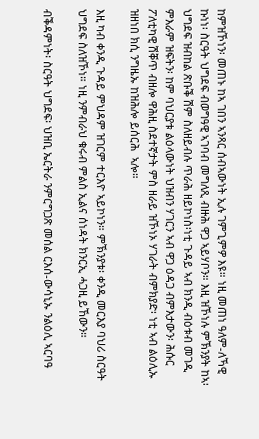ከምዝኾነን፡ መጠኑ ከኣ ገበን ኣንጻር ሰብኣውነት ኢሉ ገምጊምዎ እዩ። ነዚ መጠነ ዓለም-ለኻዊ ኩነነ፡ ስርዓት ህግደፍ ብወግዓዊ ኣገባብ መግለጺ ብዙሕ ዋጋ ኣይሃቦን። እዚ ዝኾነሉ ምኽንያት ከኣ፡ ህግደፍ ዝብከል ጽቡቕ ሽም ስለዘይብሉ ጥራሕ ዘይኮነስ፡ነቲ ጉዳይ ኣብ ክንዲ ብዕቱብ መገዲ ምእራም ዝፍትን፡ ከም ባህርያቱ ልዕላውነት ህዝብን ሃገርን ኣብ ዋጋ ዕዳጋ ብምእታውን፡ ሕሱር ፖለቲካዊ ሽቐጥ ብዘሎ ዋሕዚ ስደተኛታት ምስ ዘራይ ዝኾነኦ ሃገራት ብምክያድ፡ ነቲ ኣብ ልዕሊኡ ዝዘነበ ክሲ ንግዜኡ ከዝሕሎ ይሰርሕ  ኣሎ።

እዚ ካብ ቀንዲ ጉዳይ ምህዳም ዝገርም ተርእዮ ኣይኮነን። ምኽንያቱ፡ ቀንዲ መርእያ ባህሪ ስርዓት ህግደፍ ስለዝኾነ። ነዚ ንምብራህ ቁሩብ ምልስ ኢልና ሰነዳት ክንርኢ ሓጋዚ ይኸውን።

ብቕዳምነት፡ ስርዓት ህግደፍ፡ ህዝቢ ኤርትራ ንምርግጋጽ መሰል ርእሰ-ውሳኒኡ ንልዕሊ ኣርባዓ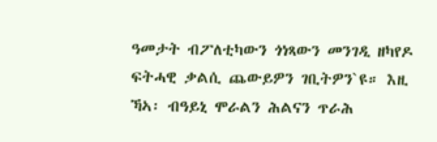ዓመታት ብፖለቲካውን ጎነጻውን መንገዲ ዘካየዶ ፍትሓዊ ቃልሲ ጨውይዎን ገቢትዎን`ዩ። እዚ ኻኣ፡ ብዓይኒ ሞራልን ሕልናን ጥራሕ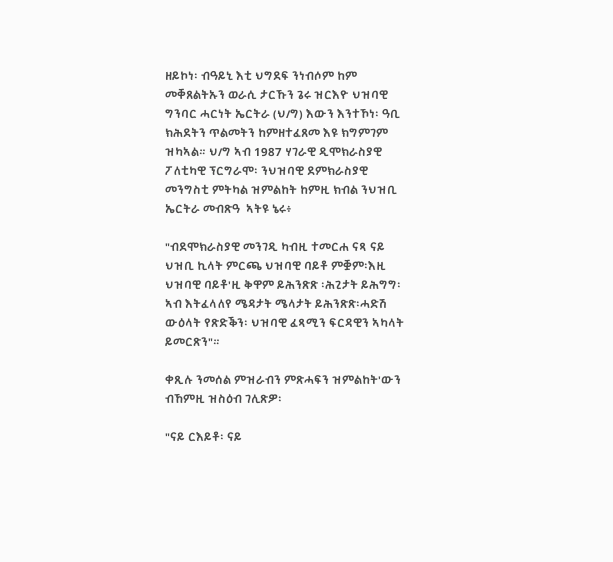ዘይኮነ፡ ብዓይኒ እቲ ህግደፍ ንነብሶም ከም መቐጸልትኡን ወራሲ ታርኹን ጌሩ ዝርእዮ ህዝባዊ ግንባር ሓርነት ኤርትራ (ህ/ግ) እውን እንተኾነ፡ ዓቢ ክሕደትን ጥልመትን ከምዘተፈጸመ እዩ ክግምገም ዝካኣል። ህ/ግ ኣብ 1987 ሃገራዊ ዲሞክራስያዊ ፖለቲካዊ ፕርግራሞ፡ ንህዝባዊ ደምክራስያዊ መንግስቲ ምትካል ዝምልከት ከምዚ ክብል ንህዝቢ ኤርትራ መብጽዓ  ኣትዩ ኔሩ፥

"ብደሞክራስያዊ መንገዲ ካብዚ ተመርሐ ናጻ ናይ ህዝቢ ኪላት ምርጫ ህዝባዊ ባይቶ ምቛም፡እዚ ህዝባዊ ባይቶ'ዚ ቅዋም ይሕንጽጽ ፡ሕጊታት ይሕግግ፡ ኣብ እትፈላለየ ሜዳታት ሜላታት ይሕንጽጽ፡ሓድሽ ውዕላት የጽድቕን፡ ህዝባዊ ፈጻሚን ፍርዳዊን ኣካላት ይመርጽን"።

ቀጺሉ ንመሰል ምዝራብን ምጽሓፍን ዝምልከት'ውን ብኸምዚ ዝስዕብ ገሊጽዎ፡

"ናይ ርእይቶ፡ ናይ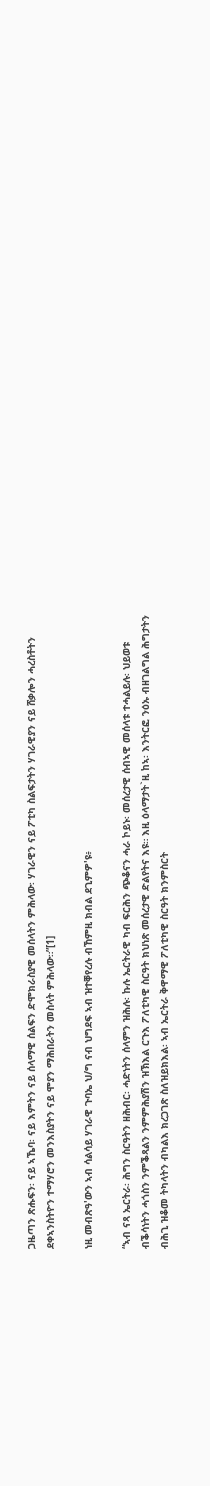ጋዜጣን ጽሑፍን፡ ናይ ኣኼባ፡ ናይ እምትን ናይ ሰላማዊ ሰልፍን ድሞክራስያዊ መሰላትን ምሕላው፡ ሃገራዊን ናይ ፖቲካ ስልፍታትን ሃገራዊያን ናይ ሸቃሎን ሓረስቶትን ደቀኣንስትዮን ተማሃሮን መንእስያትን ናይ ሞያን ማሕበራትን መስላት ምሕላው።”[1]

ነዚ መብጽዓ'ውን ኣብ ሳልሳይ ሃገራዊ ጉባኤ ህ/ግ ናብ ህግደፍ ኣብ ዝተቐየረሉ ብኸምዚ ክብል ደጊምዎ'ዩ፥

“ኣብ ናጻ ኤርትራ፡ ሕግን ስርዓትን ዘሕብር፡ ሓድነትን ሰላምን ዝሕሉ፡ ኩሉ ኤርትራዊ ካብ ፍርሕን ጭቆናን ሓራ ኮይኑ፡ መሰረታዊ ሰብኣዊ መሰላቱ ተሓልይሉ፡ ህይወቱ ብቕሳነትን ሓጎስን ንምቕጻልን ንምምሕያሽን ዝኽእል ርጉእ ፖለቲካዊ ስርዓት ክህነጽ መሰረታዊ ድልየትና እዩ። እዚ ዕላማታት`ዚ ከኣ፡ እንትርፎ ንዕኡ ብዘገልግል ሕግታትን ብሕጊ ዝቆመ ትካላትን ብካልእ ክረጋገጽ ስለዝይክእል፡ ኣብ ኤርትራ ቅዋማዊ ፖለቲካዊ ስርዓት ክንምስርት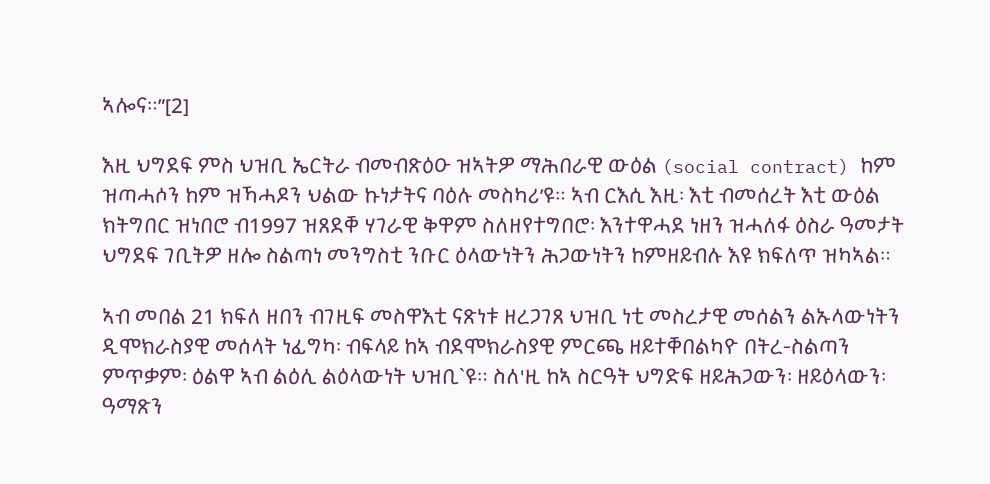ኣሎና።”[2]

እዚ ህግደፍ ምስ ህዝቢ ኤርትራ ብመብጽዕዑ ዝኣትዎ ማሕበራዊ ውዕል (social contract) ከም ዝጣሓሶን ከም ዝኻሓዶን ህልው ኩነታትና ባዕሉ መስካሪ’ዩ። ኣብ ርእሲ እዚ፡ እቲ ብመሰረት እቲ ውዕል ክትግበር ዝነበሮ ብ1997 ዝጸደቐ ሃገራዊ ቅዋም ስለዘየተግበሮ፡ እንተዋሓደ ነዘን ዝሓለፋ ዕስራ ዓመታት ህግደፍ ገቢትዎ ዘሎ ስልጣነ መንግስቲ ንቡር ዕላውነትን ሕጋውነትን ከምዘይብሉ እዩ ክፍለጥ ዝካኣል።

ኣብ መበል 21 ክፍለ ዘበን ብገዚፍ መስዋእቲ ናጽነቱ ዘረጋገጸ ህዝቢ ነቲ መስረታዊ መሰልን ልኡላውነትን ዲሞክራስያዊ መሰላት ነፊግካ፡ ብፍላይ ከኣ ብደሞክራስያዊ ምርጫ ዘይተቐበልካዮ በትረ-ስልጣን ምጥቃም፡ ዕልዋ ኣብ ልዕሊ ልዕላውነት ህዝቢ`ዩ። ስለ'ዚ ከኣ ስርዓት ህግድፍ ዘይሕጋውን፡ ዘይዕላውን፡ ዓማጽን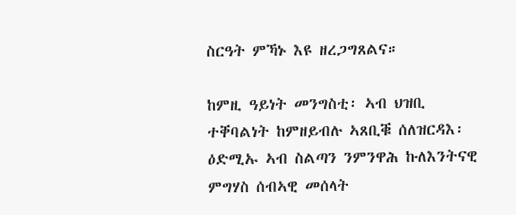ስርዓት ምኻኑ እዩ ዘረጋግጸልና።

ከምዚ ዓይነት መንግስቲ፡ ኣብ ህዝቢ ተቐባልነት ከምዘይብሉ ኣጸቢቑ ሰለዝርዳእ፡ ዕድሚኡ ኣብ ስልጣን ንምንዋሕ ኩለእንትናዊ ምግሃስ ሰብኣዊ መሰላት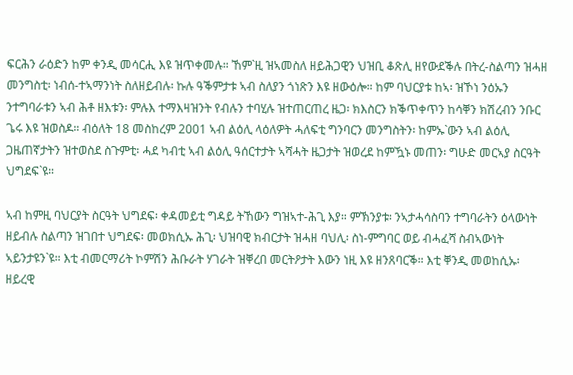ፍርሕን ራዕድን ከም ቀንዲ መሳርሒ እዩ ዝጥቀመሉ። ኸም`ዚ ዝኣመስለ ዘይሕጋዊን ህዝቢ ቆጽሊ ዘየውደቕሉ በትረ-ስልጣን ዝሓዘ መንግስቲ፡ ነብሰ-ተኣማንነት ስለዘይብሉ፡ ኩሉ ዓቕምታቱ ኣብ ስለያን ጎነጽን እዩ ዘውዕሎ። ከም ባህርያቱ ከኣ፡ ዝኾነ ንዕኡን ንተግባራቱን ኣብ ሕቶ ዘእቱን፡ ምሉእ ተማእዛዝንት የብሉን ተባሂሉ ዝተጠርጠረ ዜጋ፡ ክእስርን ክቕጥቀጥን ከሳቐን ክሽረብን ንቡር ጌሩ እዩ ዝወስዶ። ብዕለት 18 መስከረም 2001 ኣብ ልዕሊ ላዕለዎት ሓለፍቲ ግንባርን መንግስትን፡ ከምኡ`ውን ኣብ ልዕሊ ጋዜጠኛታትን ዝተወስደ ስጉምቲ፡ ሓደ ካብቲ ኣብ ልዕሊ ዓሰርተታት ኣሻሓት ዜጋታት ዝወረደ ከምዃኑ መጠን፡ ግሁድ መርኣያ ስርዓት ህግደፍ`ዩ።

ኣብ ከምዚ ባህርያት ስርዓት ህግደፍ፡ ቀዳመይቲ ግዳይ ትኸውን ግዝኣተ-ሕጊ እያ። ምኽንያቱ፡ ንኣታሓሳስባን ተግባራትን ዕላውነት ዘይብሉ ስልጣን ዝገበተ ህግደፍ፡ መወክሲኡ ሕጊ፡ ህዝባዊ ክብርታት ዝሓዘ ባህሊ፡ ስነ-ምግባር ወይ ብሓፈሻ ስብኣውነት ኣይንታዩን`ዩ። እቲ ብመርማሪት ኮምሽን ሕቡራት ሃገራት ዝቐረበ መርትዖታት እውን ነዚ እዩ ዘንጸባርቕ። እቲ ቐንዲ መወከሲኡ፡ ዘይረዊ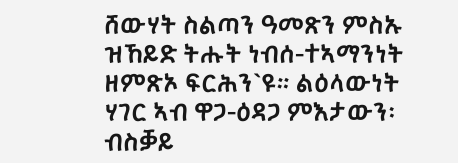ሸውሃት ስልጣን ዓመጽን ምስኡ ዝኸይድ ትሑት ነብሰ-ተኣማንነት ዘምጽኦ ፍርሕን`ዩ። ልዕላውነት ሃገር ኣብ ዋጋ-ዕዳጋ ምእታውን፡ ብስቓይ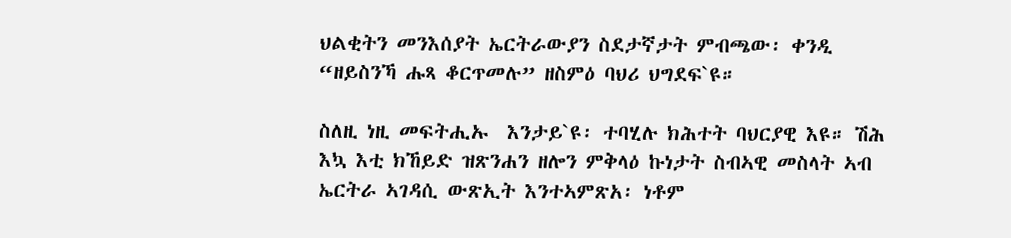ህልቂትን መንእሰያት ኤርትራውያን ስደታኛታት ምብጫው፡ ቀንዲ “ዘይስንኻ ሑጻ ቆርጥመሉ” ዘስምዕ ባህሪ ህግደፍ`ዩ።

ስለዚ ነዚ መፍትሒኡ  እንታይ`ዩ፡ ተባሂሉ ክሕተት ባህርያዊ እዩ። ሽሕ እኳ እቲ ክኸይድ ዝጽንሐን ዘሎን ምቅላዕ ኩነታት ስብኣዊ መስላት ኣብ ኤርትራ ኣገዳሲ ውጽኢት እንተኣምጽአ፡ ነቶም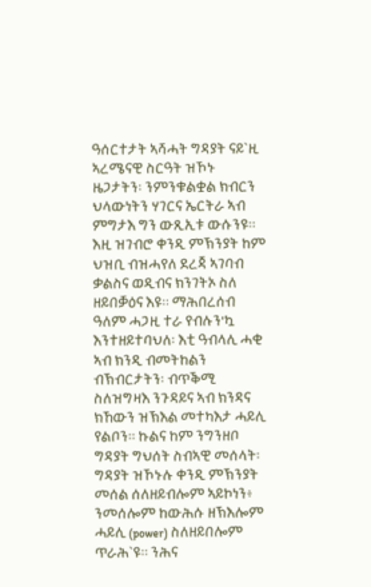ዓሰርተታት ኣሻሓት ግዳያት ናይ`ዚ ኣረሜናዊ ስርዓት ዝኾኑ ዜጋታትን፡ ንምንቁልቋል ክብርን ህላውነትን ሃገርና ኤርትራ ኣብ ምግታእ ግን ውጺኢቱ ውሱንዩ። እዚ ዝገብሮ ቀንዲ ምኽንያት ከም ህዝቢ ብዝሓየለ ደረጃ ኣገባብ ቃልስና ወዲብና ክንገትኦ ስለ ዘይበቓዕና እዩ። ማሕበረሰብ ዓለም ሓጋዚ ተራ የብሉን'ኳ እንተዘይተባህለ፡ እቲ ዓብላሊ ሓቂ ኣብ ክንዲ ብመትከልን ብኽብርታትን፡ ብጥቕሚ ስለዝግዛእ ንጉዳይና ኣብ ክንዳና ክኸውን ዝኽእል መተካእታ ሓይሊ የልቦን። ኩልና ከም ንግንዘቦ ግዳያት ግህሰት ስብኣዊ መሰላት፡ ግዳያት ዝኾኑሉ ቀንዲ ምኽንያት መሰል ሰለዘይብሎም ኣይኮነን፥ ንመሰሎም ከውሕሱ ዘኽእሎም ሓይሊ (power) ስለዘይበሎም ጥራሕ`ዩ። ንሕና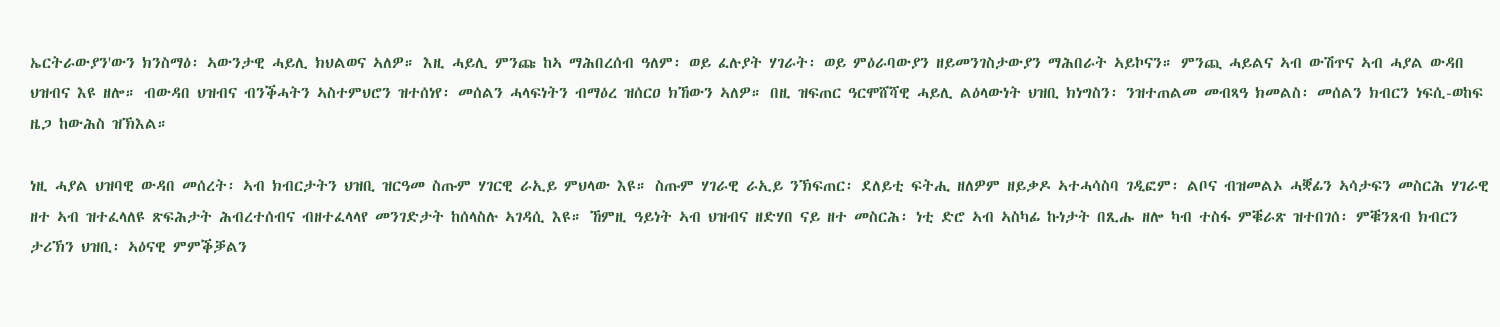ኤርትራውያን'ውን ክንስማዕ፡ ኣውንታዊ ሓይሊ ክህልወና ኣለዎ። እዚ ሓይሊ ምንጩ ከኣ ማሕበረሰብ ዓለም፡ ወይ ፈሉያት ሃገራት፡ ወይ ምዕራባውያን ዘይመንገስታውያን ማሕበራት ኣይኮናን። ምንጪ ሓይልና ኣብ ውሽጥና ኣብ ሓያል ውዳበ ህዝብና እዩ ዘሎ። ብውዳበ ህዝብና ብንቕሓትን ኣስተምህሮን ዝተሰነየ፡ መሰልን ሓላፍነትን ብማዕረ ዝሰርዐ ክኸውን ኣለዎ። በዚ ዝፍጠር ዓርሞሸሻዊ ሓይሊ ልዕላውነት ህዝቢ ክነግስን፡ ንዝተጠልመ መብጻዓ ክመልስ፡ መሰልን ክብርን ነፍሲ-ወከፍ ዜጋ ከውሕስ ዝኽእል።

ነዚ ሓያል ህዝባዊ ውዳበ መሰረት፡ ኣብ ክብርታትን ህዝቢ ዝርዓመ ስጡም ሃገርዊ ራኢይ ምህላው እዩ። ስጡም ሃገራዊ ራኢይ ንኽፍጠር፡ ደለይቲ ፍትሒ ዘለዎም ዘይቃዶ ኣተሓሳስባ ገዲፎም፡ ልቦና ብዝመልኦ ሓቛፊን ኣሳታፍን መስርሕ ሃገራዊ ዘተ ኣብ ዝተፈላለዩ ጽፍሕታት ሕብረተሰብና ብዘተፈላላየ መንገድታት ከሰላስሉ ኣገዳሲ እዩ። ኸምዚ ዓይነት ኣብ ህዝብና ዘድሃበ ናይ ዘተ መስርሕ፡ ነቲ ድሮ ኣብ ኣስካፊ ኩነታት በጺሑ ዘሎ ካብ ተስፋ ምቑራጽ ዝተበገሰ፡ ምቑንጸብ ክብርን ታሪኽን ህዝቢ፡ ኣዕናዊ ምምቕቓልን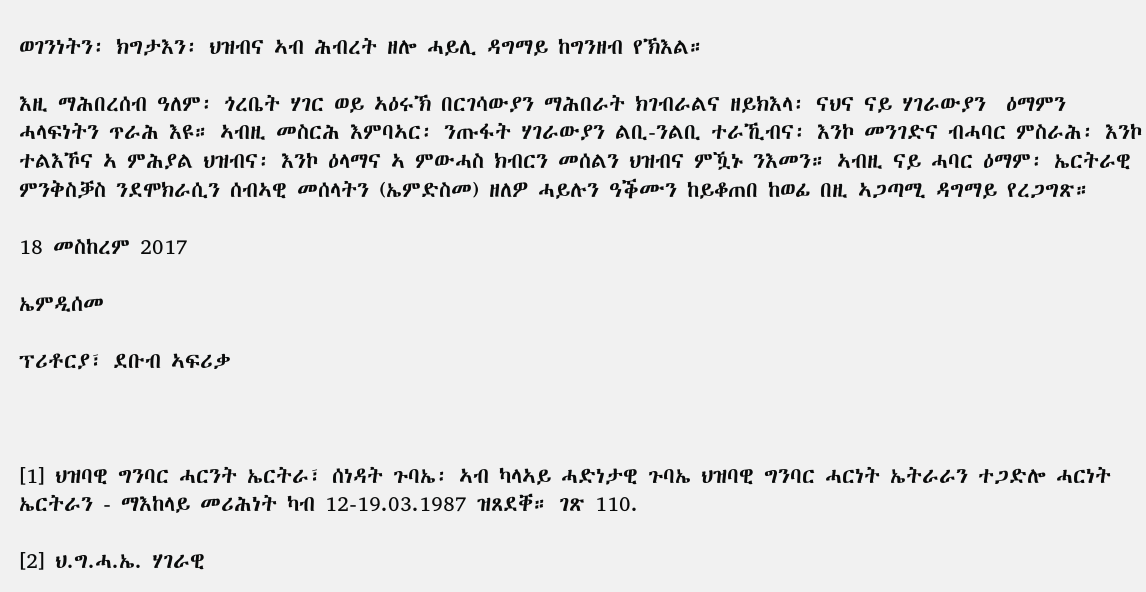ወገንነትን፡ ክግታእን፡ ህዝብና ኣብ ሕብረት ዘሎ ሓይሊ ዳግማይ ከግንዘብ የኽእል።

እዚ ማሕበረሰብ ዓለም፡ ጎረቤት ሃገር ወይ ኣዕሩኽ በርገሳውያን ማሕበራት ክገብራልና ዘይክእላ፡ ናህና ናይ ሃገራውያን  ዕማምን ሓላፍነትን ጥራሕ እዩ። ኣብዚ መስርሕ እምባኣር፡ ንጡፋት ሃገራውያን ልቢ-ንልቢ ተራኺብና፡ እንኮ መንገድና ብሓባር ምስራሕ፡ እንኮ ተልእኾና ኣ ምሕያል ህዝብና፡ እንኮ ዕላማና ኣ ምውሓስ ክብርን መሰልን ህዝብና ምዃኑ ንእመን። ኣብዚ ናይ ሓባር ዕማም፡ ኤርትራዊ ምንቅስቓስ ንደሞክራሲን ሰብኣዊ መሰላትን (ኤምድስመ) ዘለዎ ሓይሉን ዓቕሙን ከይቆጠበ ከወፊ በዚ ኣጋጣሚ ዳግማይ የረጋግጽ።

18 መስከረም 2017

ኤምዲሰመ

ፕሪቶርያ፣ ደቡብ ኣፍሪቃ



[1] ህዝባዊ ግንባር ሓርንት ኤርትራ፣ ሰነዳት ጉባኤ፡ ኣብ ካላኣይ ሓድነታዊ ጉባኤ ህዝባዊ ግንባር ሓርነት ኤትራራን ተጋድሎ ሓርነት ኤርትራን - ማእከላይ መሪሕነት ካብ 12-19.03.1987 ዝጸደቐ። ገጽ 110.

[2] ህ.ግ.ሓ.ኤ. ሃገራዊ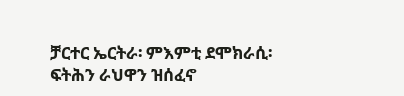ቻርተር ኤርትራ፡ ምእምቲ ደሞክራሲ፡ ፍትሕን ራህዋን ዝሰፈኖ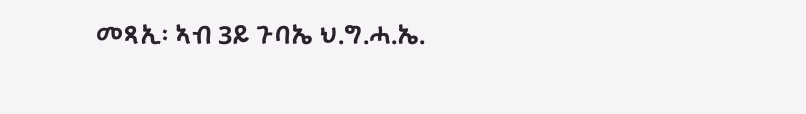መጻኢ፡ ኣብ 3ይ ጉባኤ ህ.ግ.ሓ.ኤ.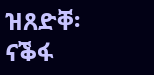ዝጸድቐ፡ ናቕፋ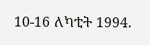10-16 ለካቲት 1994.